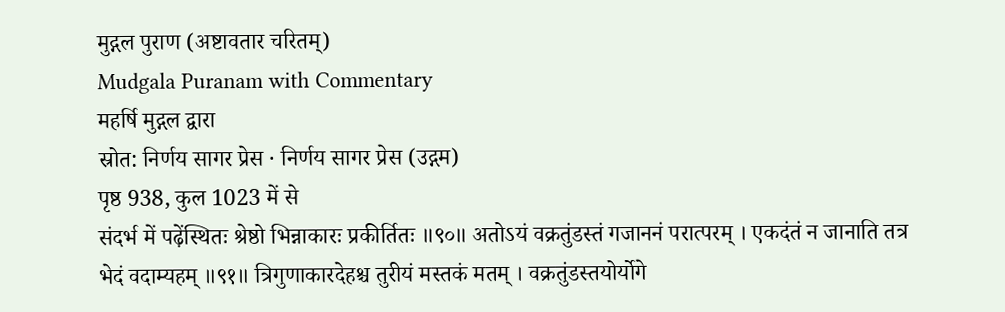मुद्गल पुराण (अष्टावतार चरितम्)
Mudgala Puranam with Commentary
महर्षि मुद्गल द्वारा
स्रोत: निर्णय सागर प्रेस · निर्णय सागर प्रेस (उद्गम)
पृष्ठ 938, कुल 1023 में से
संदर्भ में पढ़ेंस्थितः श्रेष्ठो भिन्नाकारः प्रकीर्तितः ॥९०॥ अतोऽयं वक्रतुंडस्तं गजाननं परात्परम् । एकदंतं न जानाति तत्र भेदं वदाम्यहम् ॥९१॥ त्रिगुणाकारदेहश्च तुरीयं मस्तकं मतम् । वक्रतुंडस्तयोर्योगे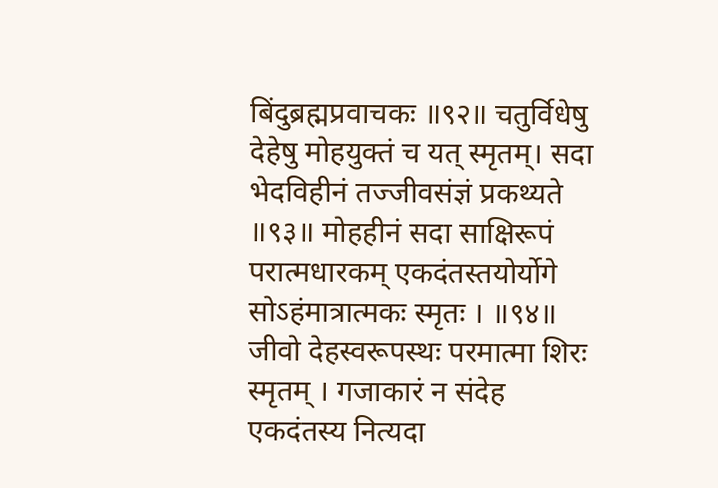बिंदुब्रह्मप्रवाचकः ॥९२॥ चतुर्विधेषु देहेषु मोहयुक्तं च यत् स्मृतम्। सदा भेदविहीनं तज्जीवसंज्ञं प्रकथ्यते ॥९३॥ मोहहीनं सदा साक्षिरूपं परात्मधारकम् एकदंतस्तयोर्योगे सोऽहंमात्रात्मकः स्मृतः । ॥९४॥ जीवो देहस्वरूपस्थः परमात्मा शिरः स्मृतम् । गजाकारं न संदेह एकदंतस्य नित्यदा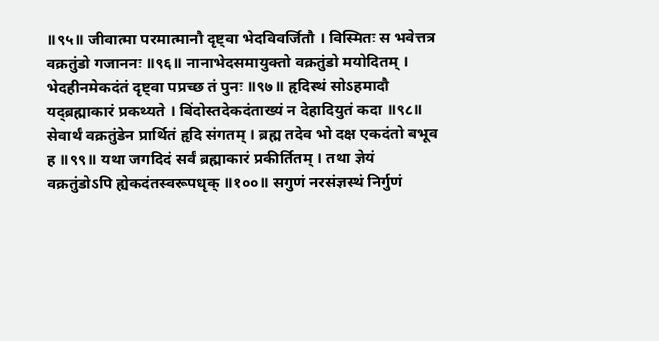॥९५॥ जीवात्मा परमात्मानौ दृष्ट्वा भेदविवर्जितौ । विस्मितः स भवेत्तत्र वक्रतुंडो गजाननः ॥९६॥ नानाभेदसमायुक्तो वक्रतुंडो मयोदितम् । भेदहीनमेकदंतं दृष्ट्वा पप्रच्छ तं पुनः ॥९७॥ हृदिस्थं सोऽहमादौ यद्ब्रह्माकारं प्रकथ्यते । बिंदोस्तदेकदंताख्यं न देहादियुतं कदा ॥९८॥ सेवार्थं वक्रतुंडेन प्रार्थितं हृदि संगतम् । ब्रह्म तदेव भो दक्ष एकदंतो बभूव ह ॥९९॥ यथा जगदिदं सर्वं ब्रह्माकारं प्रकीर्तितम् । तथा ज्ञेयं वक्रतुंडोऽपि ह्येकदंतस्वरूपधृक् ॥१००॥ सगुणं नरसंज्ञस्थं निर्गुणं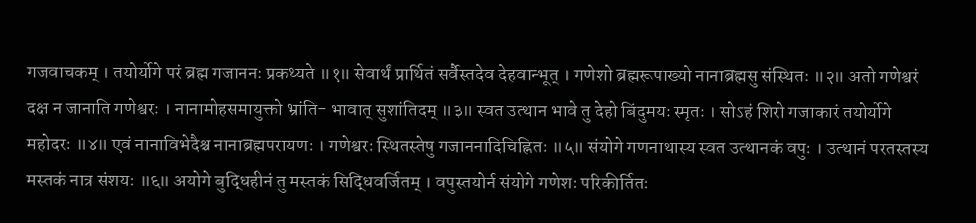गजवाचकम् । तयोर्योगे परं ब्रह्म गजाननः प्रकथ्यते ॥१॥ सेवार्थं प्रार्थितं सर्वैस्तदेव देहवान्भूत् । गणेशो ब्रह्मरूपाख्यो नानाब्रह्मसु संस्थितः ॥२॥ अतो गणेश्वरं दक्ष न जानाति गणेश्वरः । नानामोहसमायुक्तो भ्रांति- भावात् सुशांतिदम् ॥३॥ स्वत उत्थान भावे तु देहो बिंदुमयः स्मृतः । सोऽहं शिरो गजाकारं तयोर्योगे महोदरः ॥४॥ एवं नानाविभेदैश्च नानाब्रह्मपरायणः । गणेश्वरः स्थितस्तेषु गजाननादिचिह्नितः ॥५॥ संयोगे गणनाथास्य स्वत उत्थानकं वपुः । उत्थानं परतस्तस्य मस्तकं नात्र संशयः ॥६॥ अयोगे बुद्धिहीनं तु मस्तकं सिद्धिवर्जितम् । वपुस्तयोर्न संयोगे गणेशः परिकीर्तितः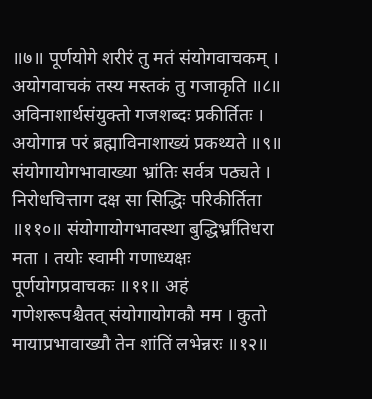॥७॥ पूर्णयोगे शरीरं तु मतं संयोगवाचकम् । अयोगवाचकं तस्य मस्तकं तु गजाकृति ॥८॥ अविनाशार्थसंयुक्तो गजशब्दः प्रकीर्तितः । अयोगान्न परं ब्रह्माविनाशाख्यं प्रकथ्यते ॥९॥ संयोगायोगभावाख्या भ्रांतिः सर्वत्र पठ्यते । निरोधचित्ताग दक्ष सा सिद्धिः परिकीर्तिता ॥११०॥ संयोगायोगभावस्था बुद्धिर्भ्रांतिधरा मता । तयोः स्वामी गणाध्यक्षः पूर्णयोगप्रवाचकः ॥११॥ अहं गणेशरूपश्चैतत् संयोगायोगकौ मम । कुतो मायाप्रभावाख्यौ तेन शांतिं लभेन्नरः ॥१२॥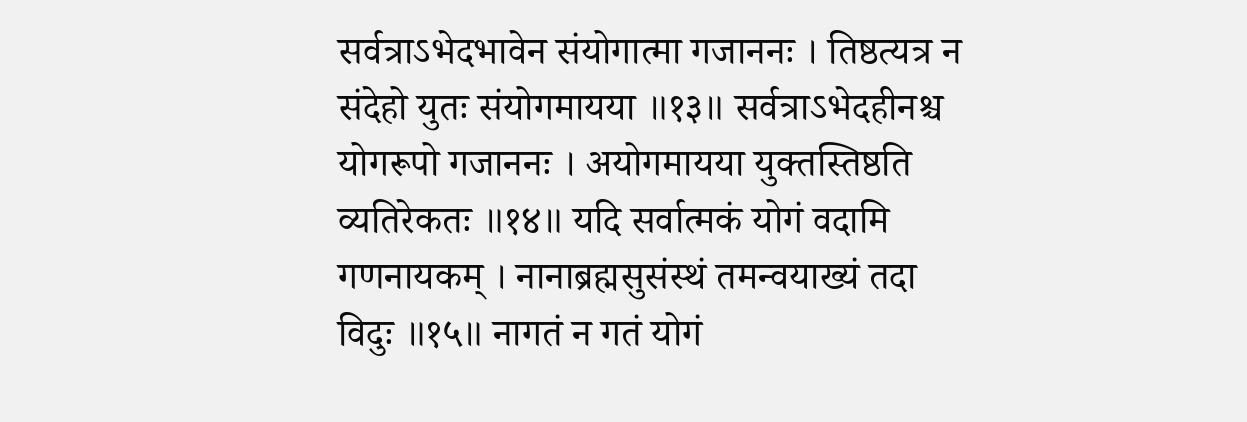सर्वत्राऽभेदभावेन संयोगात्मा गजाननः । तिष्ठत्यत्र न संदेहो युतः संयोगमायया ॥१३॥ सर्वत्राऽभेदहीनश्च योगरूपो गजाननः । अयोगमायया युक्तस्तिष्ठति व्यतिरेकतः ॥१४॥ यदि सर्वात्मकं योगं वदामि गणनायकम् । नानाब्रह्मसुसंस्थं तमन्वयाख्यं तदा विदुः ॥१५॥ नागतं न गतं योगं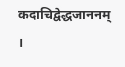कदाचिद्वेद्धजाननम् ।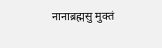नानाब्रह्मसु मुक्तं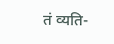तं व्यति-